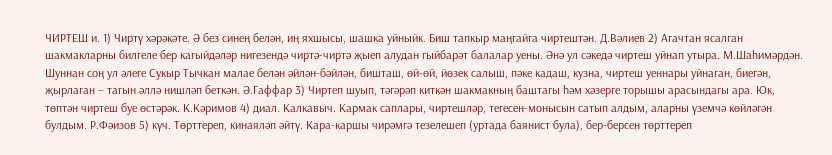ЧИРТЕШ и. 1) Чиртү хәрәкәте. Ә без синең белән, иң яхшысы, шашка уйныйк. Биш тапкыр маңгайга чиртештән. Д.Вәлиев 2) Агачтан ясалган шакмакларны билгеле бер кагыйдәләр нигезендә чиртә-чиртә җыеп алудан гыйбарәт балалар уены. Әнә ул сәкедә чиртеш уйнап утыра. М.Шаһимәрдән. Шуннан соң ул әлеге Сукыр Тычкан малае белән әйлән-бәйлән, бишташ, өй-өй, йөзек салыш, пәке кадаш, кузна, чиртеш уеннары уйнаган, биегән, җырлаган – тагын әллә нишләп беткән. Ә.Гаффар 3) Чиртеп шуып, тәгәрәп киткән шакмакның баштагы һәм хәзерге торышы арасындагы ара. Юк, төптән чиртеш буе өстәрәк. К.Кәримов 4) диал. Калкавыч. Кармак саплары, чиртешләр, тегесен-монысын сатып алдым, аларны үземчә көйләгән булдым. Р.Фәизов 5) күч. Төрттереп, кинаяләп әйтү. Кара-каршы чирәмгә тезелешеп (уртада баянист була), бер-берсен төрттереп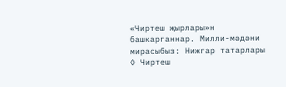«Чиртеш җырлары»н башкарганнар. Милли-мәдәни мирасыбыз: Нижгар татарлары ◊ Чиртеш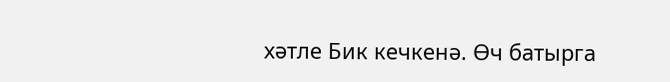хәтле Бик кечкенә. Өч батырга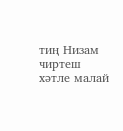тиң Низам чиртеш хәтле малай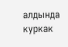алдында куркак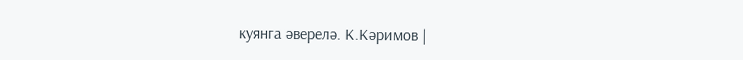куянга әверелә. К.Кәримов |